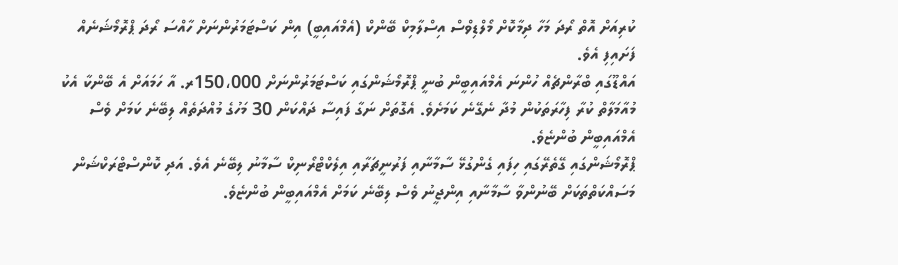ކުރިއަށް އޮތް ރޯދަ މަހާ ދިމާކޮށް މޯލްޑިވްސް އިސްލާމިކް ބޭންކް (އެމްއައިބީ) އިން ކަސްޓަމަރުންނަށް ހާއްސަ ރޯދަ ޕްރޮމޯޝަނެއް ފަށައިފި އެވެ.
އައްޑޫގައި ބްރާންޗެއް ހުންނަ އެމްއައިބީން ބުނީ ޕްރޮމޯޝަންގައި ކަސްޓަމަރުންނަށް 150،000ރ. އާ ހަމައަށް އެ ބޭންކާ އެކު މުއާމަލާތް ކުރާ ފިހާރަތަކުން މުދާ ނެގޭނެ ކަމަށެވެ. އެގޮތަށް ނަގާ ފައިސާ ދައްކަން 30 މަހުގެ މުއްދަތެއް ލިބޭނެ ކަމަށް ވެސް އެމްއައިބީން ބުންޏެވެ.
ޕްރޮމޯޝަންގައި ގޭތެރޭގައި ހިފައި ގެންގުޅޭ ސާމާނާއި ފަރުނީޗަރާއި އިލެކްޓްރޯނިކް ސާމާނު ލިބޭނެ އެވެ. އަދި ކޮންސްޓްރަކްޝަން މަސައްކަތްތަކަށް ބޭނުންވާ ސާމާނާއި އިންޖީނު ވެސް ލިބޭނެ ކަމަށް އެމްއައިބީން ބުންޏެވެ.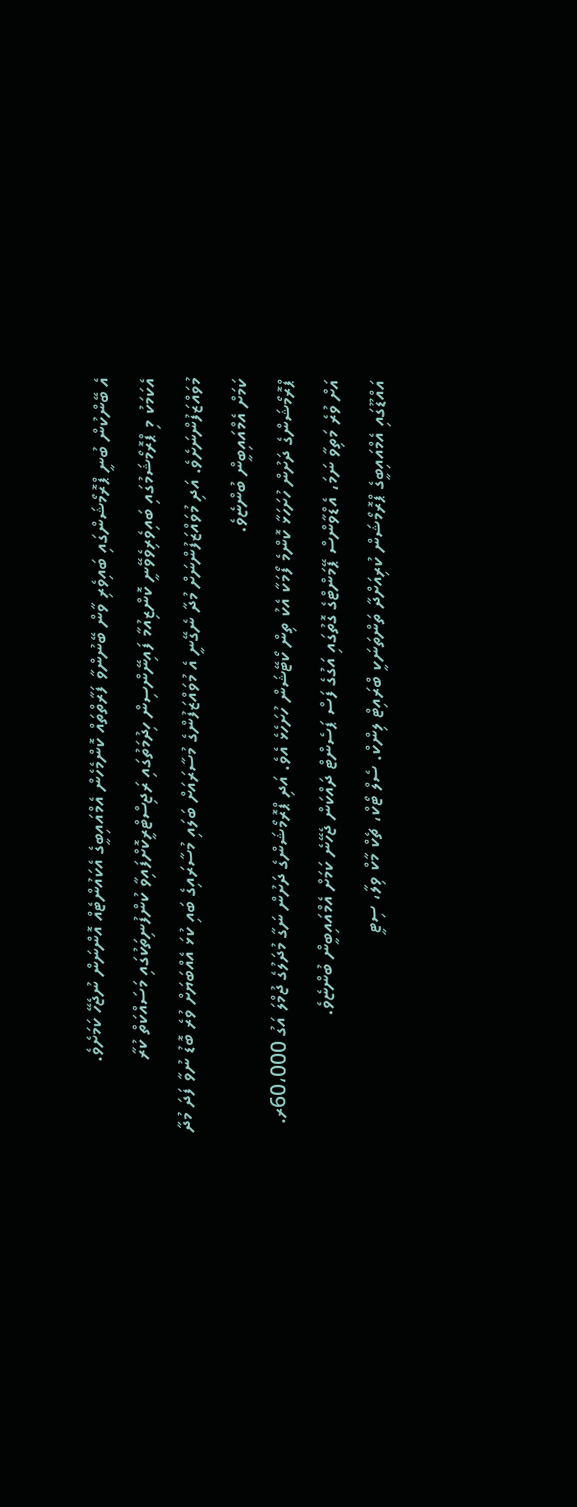އެ ބޭންކުން ބުނީ ޕްރޮމޯޝަންގައި ބައިވެރި ވާން ބޭނުންވާ ފަރާތްތައް ކޮންމެހެން އެމްއައިބީގެ އެކައުންޓެއް އޮންނަން ނުޖެހޭ ކަމަށެވެ.
އެކަމަކު މި ޕްރޮމޯޝަމުގައި ބައިވެރިވެވޭނީ ކޮންޒިއުމާ ފައިނޭންސިން ހިދުމަތުގައި ރަޖިސްޓްރީކޮށްފައިވާ ކުންފުނިތަކުގައި މަސައްކަތް ކުރާ މުވައްޒަފުންނަށެވެ. އަދި މުވައްޒަފުންނަށް މުދާ ނެގޭނީ އެ މުވައްޒަފުންގެ މުސާރައަށް ބަލައި މުސާރައިގެ ބައި ކުޅަ އެއްބަޔަށް ވުރެ ބޮޑު ނުވާ ފަދަ މުދާ ކަމަށް އެމްއައިބީން ބުންޏެވެ.
ޕްރޮމޯޝަންގެ ދަށުން ހުށަހަޅާ ކޮންމެ ފޯމަކާ އެކު ތިން ކޯޓޭޝަން ހުށަހެޅެ އެވެ. އަދި ޕްރޮމޯޝަންގެ ދަށުން ނަގާ މުދަލުގެ ޖުމްލަ އަގު 60،000ރ. އަށް ވުރެ މަތިވާ ނަމަ، އެޑްވާންސް ޕޭމަންޓްގެ ގޮތުގައި އަގުގެ ފަސް ޕަސެންޓް ދައްކަން ޖެހޭނެ ކަމަށް އެމްއައިބީން ބުންޏެވެ.
އައްޑޫގައި އެމްއައިބީގެ ޕްރޮމޯޝަން ކުރިއަށްދާ ތަންތަނަކީ ބްރައިޓް ލިންކް. ސެލް ޓޯކް، ޗެކް މާކް ވިލާ، ސިޓީ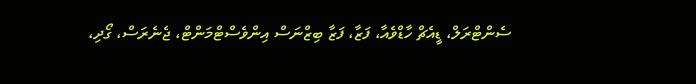ސެންޓްރަލް، ޑީއެޗް ހާޑްވެއާ، ފަޒާ، ފަޒާ ބިޒްނަސް އިންވެސްޓްމަންޓް، ޖެނެރަސް، ގޯދި،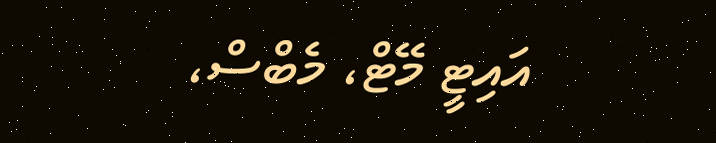އައިޓީ މޭޓް، މެބްސް،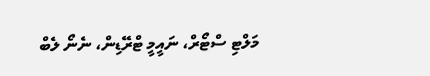މަލްޓި ސްޓޯރް، ނައީމީ ޓްރޭޑިން، ނެނޯ ލެބް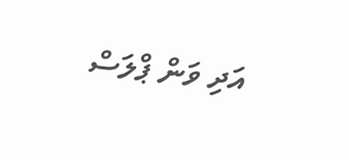އަދި ވަން ޕްލަސް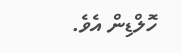ހޮލްޑިން އެވެ.